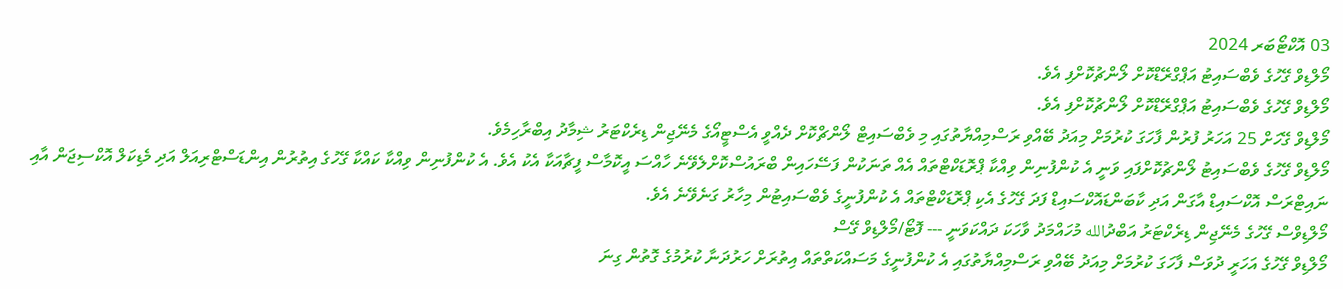03 އޮކްޓޯބަރ 2024
މޯލްޑިވް ގޭހުގެ ވެބްސައިޓު އަޕްގްރޭޑްކޮށް ލޯންޗުކޮށްފި އެވެ.
މޯލްޑިވް ގޭހުގެ ވެބްސައިޓު އަޕްގްރޭޑްކޮށް ލޯންޗުކޮށްފި އެވެ.
މޯލްޑިވް ގޭހަށް 25 އަހަރު ފުރުން ފާހަގަ ކުރުމަށް މިއަދު ބޭއްވި ރަސްމިއްޔާތުގައި މި ވެބްސައިޓް ލޯންޗްކޮށް ދެއްވީ އެސްޓީއޯގެ މެނޭޖިން ޑިރެކްޓަރު ޝިމާދު އިބްރާހިމެވެ.
މޯލްޑިވް ގޭހުގެ ވެބްސައިޓު ލޯންޗުކޮށްފައި ވަނީ އެ ކުންފުނިން ވިއްކާ ޕްރޮޑަކްޓްތައް އެއް ތަނަކުން ފަސޭހައިން ބްރައުސްކޮށްލެވޭނެ ހާއްސަ އީކޮމާސް ފީޗާއަކާ އެކު އެވެ. އެ ކުންފުނިން ވިއްކާ ކައްކާ ގޭހުގެ އިތުރުން އިންޑަސްޓްރިއަލް އަދި މެޑިކަލް އޮކްސިޖަން އާއި ނައިޓްރަސް އޮކްސައިޑް އާގަން އަދި ކާބަންޑައޮކްސައިޑް ފަދަ ގޭހުގެ އެކި ޕްރޮޑަކްޓްތައް އެ ކުންފުނީގެ ވެބްސައިޓުން މިހާރު ގަނެވޭނެ އެވެ.
މޯލްޑިވްސް ގޭހުގެ މެނޭޖިން ޑިރެކްޓަރު އަބްދުالله މުހައްމަދު ވާހަކަ ދައްކަވަނީ --- ފޮޓޯ/މޯލްޑިވް ގޭސް
މޯލްޑިވް ގޭހުގެ އަހަރީ ދުވަސް ފާހަގަ ކުރުމަށް މިއަދު ބޭއްވި ރަސްމިއްޔާތުގައި އެ ކުންފުނީގެ މަސައްކަތްތައް އިތުރަށް ހަރުދަނާ ކުރުމުގެ ގޮތުން ގިނަ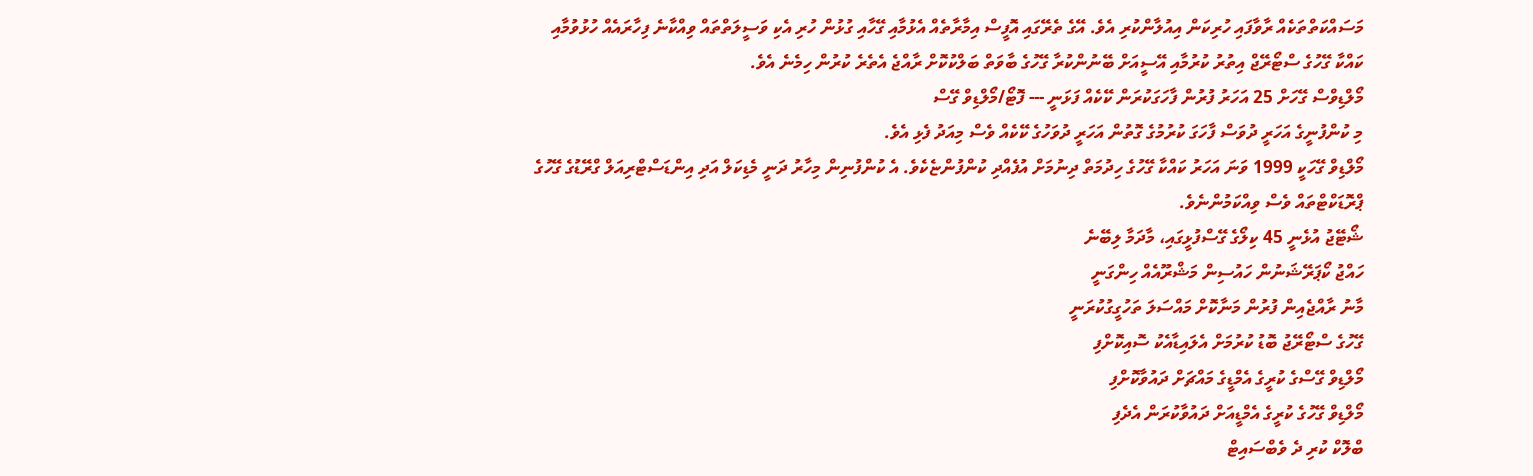މަސައްކަތްތަކެއް ރާވާފައި ހުރިކަން އިއުލާންކުރި އެވެ. އޭގެ ތެރޭގައި އޮފީސް އިމާރާތެއް އެޅުމާއި ގޭހާއި ގުޅުން ހުރި އެކި ވަސީލަތްތައް ވިއްކާނެ ފިހާރައެއް ހުޅުވުމާއި ކައްކާ ގޭހުގެ ސްޓޯރޭޖް އިތުރު ކުރުމާއި އޭސީއަށް ބޭނުންކުރާ ގޭހުގެ ބާވަތް ބަލްކުކޮށް ރާއްޖެ އެތެރެ ކުރުން ހިމެނެ އެވެ.
މޯލްޑިވްސް ގޭހަށް 25 އަހަރު ފުރުން ފާހަގަކުރަން ކޭކެއް ފަޅަނީ --- ފޮޓޯ/މޯލްޑިވް ގޭސް
މި ކުންފުނީގެ އަހަރީ ދުވަސް ފާހަގަ ކުރުމުގެ ގޮތުން އަހަރީ ދުވަހުގެ ކޭކެއް ވެސް މިއަދު ފެޅި އެވެ.
މޯލްޑިވް ގޭހަކީ 1999 ވަނަ އަހަރު ކައްކާ ގޭހުގެ ހިދުމަތް ދިނުމަށް އުފެއްދި ކުންފުންޏެކެވެ. އެ ކުންފުނިން މިހާރު ދަނީ މެޑިކަލް އަދި އިންޑަސްޓްރިއަލް ގްރޭޑުގެ ގޭހުގެ ޕްރޮޑަކްޓްތައް ވެސް ވިއްކަމުންނެވެ.
ޝޯޓޭޖު އުޅެނީ 45 ކިލޯގެ ގޭސްފުޅީގައި، މާދަމާ ލިބޭނެ
ހައްޖު ކޯޕަރޭޝަނުން ހައުސިން މަޝްރޫއެއް ހިންގަނީ
މާނު ރާއްޖެއިން ފުރުން މަނާކޮށް މައްސަލަ ތަހުގީގުކުރަނީ
ގޭހުގެ ސްޓޯރޭޖު ބޮޑު ކުރުމަށް އެލައިޑާއެކު ސޮއިކޮށްފި
މޯލްޑިވް ގޭސްގެ ކުރީގެ އެމްޑީގެ މައްޗަށް ދައުވާކޮށްފި
މޯލްޑިވް ގޭހުގެ ކުރީގެ އެމްޑީއަށް ދައުވާކުރަން އެދެފި
ބްލޮކް ކުރި ދެ ވެބްސައިޓް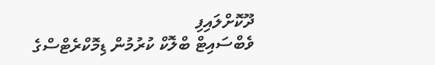ދޫކޮށްލައިފި
ވެބްސައިޓް ބްލޮކް ކުރުމުން ޑިމޮކްރެޓްސްގެ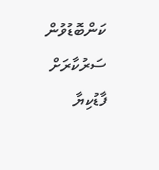ކަންބޮޑުވުން
ސަރުކާރަށް ފާޑުކިޔާ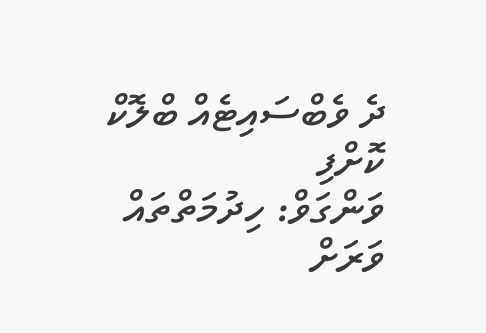ދެ ވެބްސައިޓެއް ބްލޮކް ކޮށްފި
ވަންގަވް: ހިދުމަތްތައް ވަރަށް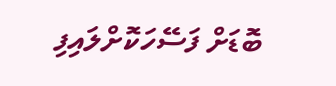ބޮޑަށް ފަސޭހަކޮށްލައިފި